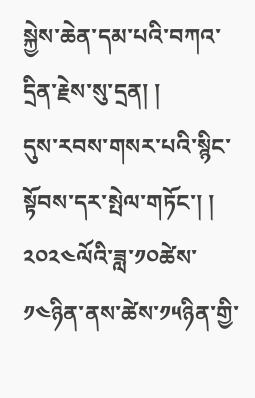སྐྱེས་ཆེན་དམ་པའི་བཀའ་དྲིན་རྗེས་སུ་དྲན། །
དུས་རབས་གསར་པའི་སྙིང་སྟོབས་དར་སྤེལ་གཏོང་། །
༢༠༢༤ལོའི་ཟླ་༡༠ཚེས་༡༤ཉིན་ནས་ཚེས་༡༥ཉིན་གྱི་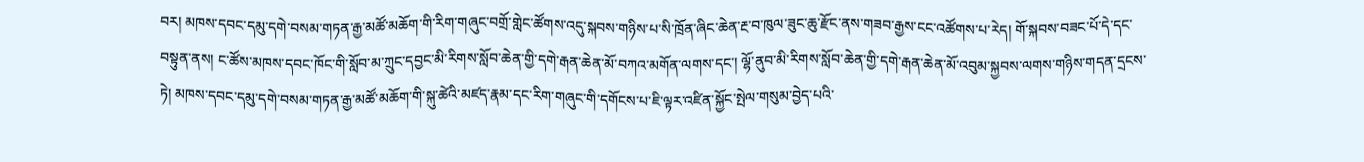བར། མཁས་དབང་དམུ་དགེ་བསམ་གཏན་རྒྱ་མཚོ་མཆོག་གི་རིག་གཞུང་བགྲོ་གླེང་ཚོགས་འདུ་སྐབས་གཉིས་པ་སི་ཁྲོན་ཞིང་ཆེན་རྔ་བ་ཁུལ་ཟུང་ཆུ་རྫོང་ནས་གཟབ་རྒྱས་ངང་འཚོགས་པ་རེད། གོ་སྐབས་བཟང་པོ་དེ་དང་བསྟུན་ནས། ང་ཚོས་མཁས་དབང་ཁོང་གི་སློབ་མ་ཀྲུང་དབྱང་མི་རིགས་སློབ་ཆེན་གྱི་དགེ་རྒན་ཆེན་མོ་བཀའ་མགོན་ལགས་དང་། ལྷོ་ནུབ་མི་རིགས་སློབ་ཆེན་གྱི་དགེ་རྒན་ཆེན་མོ་འབུམ་སྐྱབས་ལགས་གཉིས་གདན་དྲངས་ཏེ། མཁས་དབང་དམུ་དགེ་བསམ་གཏན་རྒྱ་མཚོ་མཆོག་གི་སྐུ་ཚེའི་མཛད་རྣམ་དང་རིག་གཞུང་གི་དགོངས་པ་ཇི་ལྟར་འཛིན་སྐྱོང་སྤེལ་གསུམ་བྱེད་པའི་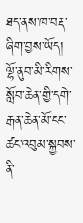ཐད་ནས་ཁ་བརྡ་ཞིག་བྱས་ཡོད།
ལྷོ་ནུབ་མི་རིགས་སློབ་ཆེན་གྱི་དགེ་རྒན་ཆེན་མོ་ངང་ཚང་འབུམ་སྐྱབས་ནི་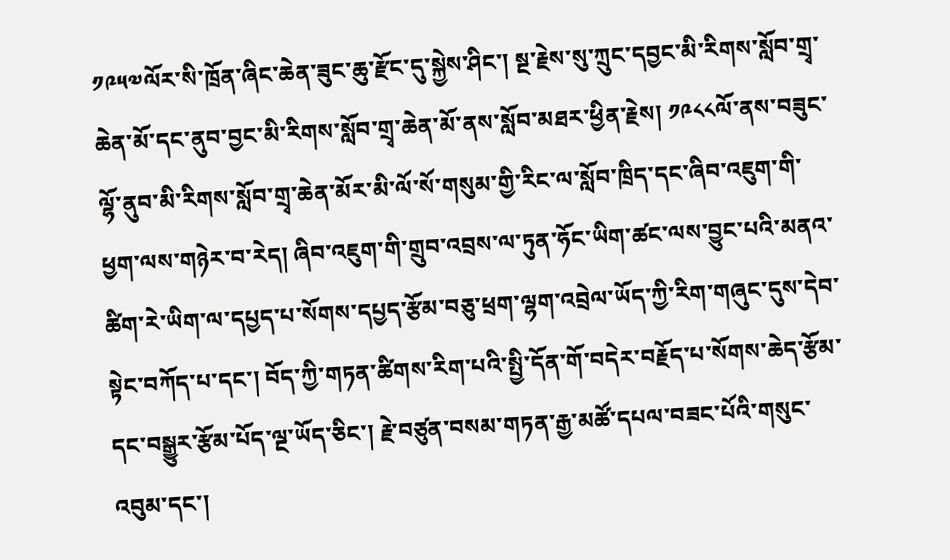༡༩༥༧ལོར་སི་ཁྲོན་ཞིང་ཆེན་ཟུང་ཆུ་རྫོང་དུ་སྐྱེས་ཤིང་། སྔ་རྗེས་སུ་ཀྲུང་དབྱང་མི་རིགས་སློབ་གྲྭ་ཆེན་མོ་དང་ནུབ་བྱང་མི་རིགས་སློབ་གྲྭ་ཆེན་མོ་ནས་སློབ་མཐར་ཕྱིན་རྗེས། ༡༩༨༨ལོ་ནས་བཟུང་ལྷོ་ནུབ་མི་རིགས་སློབ་གྲྭ་ཆེན་མོར་མི་ལོ་སོ་གསུམ་གྱི་རིང་ལ་སློབ་ཁྲིད་དང་ཞིབ་འཇུག་གི་ཕྱག་ལས་གཉེར་བ་རེད། ཞིབ་འཇུག་གི་གྲུབ་འབྲས་ལ་ཏུན་ཧོང་ཡིག་ཚང་ལས་བྱུང་པའི་མནའ་ཚིག་རེ་ཡིག་ལ་དཔྱད་པ་སོགས་དཔྱད་རྩོམ་བཅུ་ཕྲག་ལྷག་འབྲེལ་ཡོད་ཀྱི་རིག་གཞུང་དུས་དེབ་སྟེང་བཀོད་པ་དང་། བོད་ཀྱི་གཏན་ཚིགས་རིག་པའི་སྤྱི་དོན་གོ་བདེར་བརྗོད་པ་སོགས་ཆེད་རྩོམ་དང་བསྒྱུར་རྩོམ་པོད་ལྔ་ཡོད་ཅིང་། རྗེ་བཙུན་བསམ་གཏན་རྒྱ་མཚོ་དཔལ་བཟང་པོའི་གསུང་འབུམ་དང་།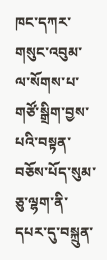ཁང་དཀར་གསུང་འབུམ་ལ་སོགས་པ་གཙོ་སྒྲིག་བྱས་པའི་བསྟན་བཅོས་པོད་སུམ་ཅུ་ལྷག་ནི་དཔར་དུ་བསྐྲུན་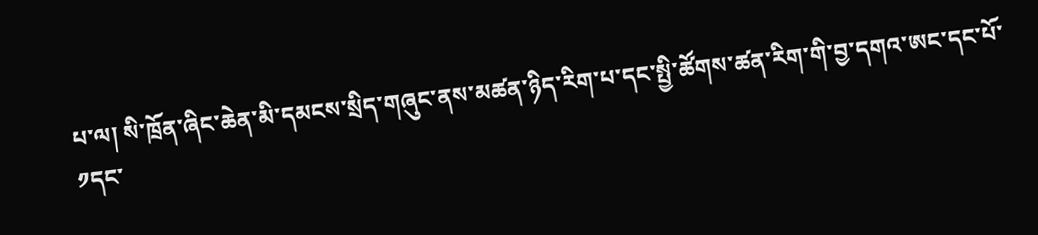པ་ལ། སི་ཁྲོན་ཞིང་ཆེན་མི་དམངས་སྲིད་གཞུང་ནས་མཚན་ཉིད་རིག་པ་དང་སྤྱི་ཚོགས་ཚན་རིག་གི་བྱ་དགའ་ཨང་དང་པོ་༡དང་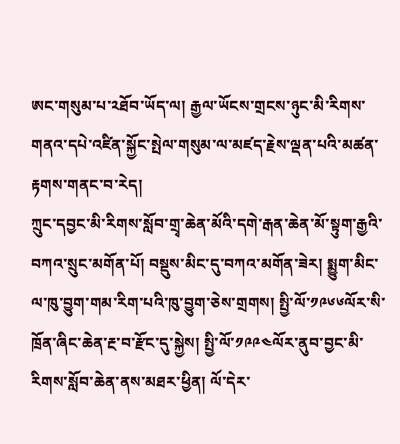ཨང་གསུམ་པ་༢ཐོབ་ཡོད་ལ། རྒྱལ་ཡོངས་གྲངས་ཉུང་མི་རིགས་གནའ་དཔེ་འཛིན་སྐྱོང་སྤེལ་གསུམ་ལ་མཛད་རྗེས་ལྡན་པའི་མཚན་རྟགས་གནང་བ་རེད།
ཀྲུང་དབྱང་མི་རིགས་སློབ་གྲྭ་ཆེན་མོའི་དགེ་རྒན་ཆེན་མོ་སྟུག་རྒྱའི་བཀའ་སྲུང་མགོན་པོ། བསྡུས་མིང་དུ་བཀའ་མགོན་ཟེར། སྨྱུག་མིང་ལ་ཁུ་བྱུག་གམ་རིག་པའི་ཁུ་བྱུག་ཅེས་གྲགས། སྤྱི་ལོ་༡༩༦༦ལོར་སི་ཁྲོན་ཞིང་ཆེན་རྔ་བ་རྫོང་དུ་སྐྱེས། སྤྱི་ལོ་༡༩༩༤ལོར་ནུབ་བྱང་མི་རིགས་སློབ་ཆེན་ནས་མཐར་ཕྱིན། ལོ་དེར་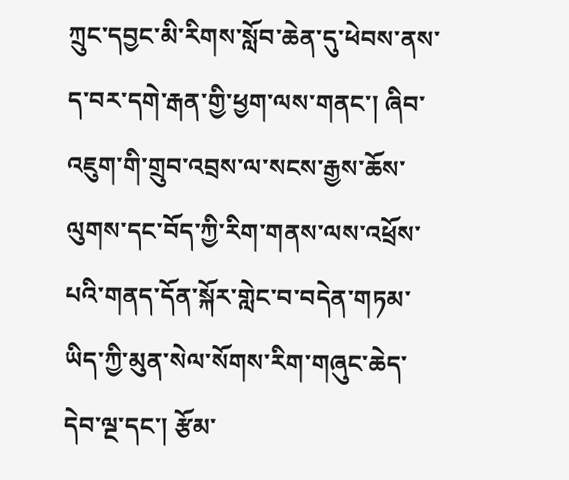ཀྲུང་དབྱང་མི་རིགས་སློབ་ཆེན་དུ་ཕེབས་ནས་ད་བར་དགེ་རྒན་གྱི་ཕྱག་ལས་གནང་། ཞིབ་འཇུག་གི་གྲུབ་འབྲས་ལ་སངས་རྒྱས་ཆོས་ལུགས་དང་བོད་ཀྱི་རིག་གནས་ལས་འཕྲོས་པའི་གནད་དོན་སྐོར་གླེང་བ་བདེན་གཏམ་ཡིད་ཀྱི་མུན་སེལ་སོགས་རིག་གཞུང་ཆེད་དེབ་ལྔ་དང་། རྩོམ་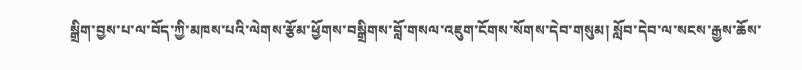སྒྲིག་བྱས་པ་ལ་བོད་ཀྱི་མཁས་པའི་ལེགས་རྩོམ་ཕྱོགས་བསྒྲིགས་བློ་གསལ་འཇུག་ངོགས་སོགས་དེབ་གསུམ། སློབ་དེབ་ལ་སངས་རྒྱས་ཆོས་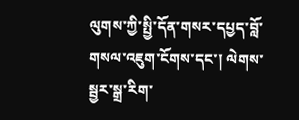ལུགས་ཀྱི་སྤྱི་དོན་གསར་དཔྱད་བློ་གསལ་འཇུག་ངོགས་དང་། ལེགས་སྦྱར་སྒྲ་རིག་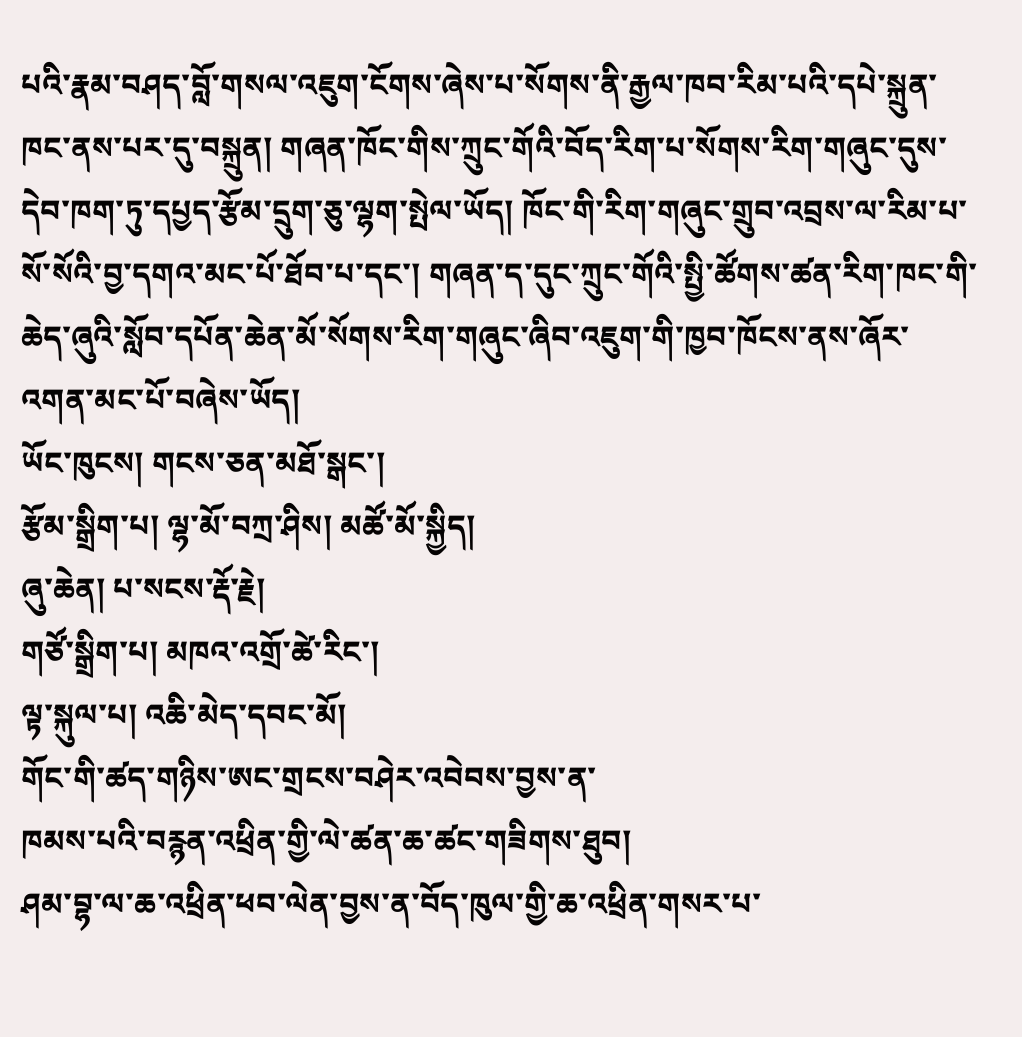པའི་རྣམ་བཤད་བློ་གསལ་འཇུག་ངོགས་ཞེས་པ་སོགས་ནི་རྒྱལ་ཁབ་རིམ་པའི་དཔེ་སྐྲུན་ཁང་ནས་པར་དུ་བསྐྲུན། གཞན་ཁོང་གིས་ཀྲུང་གོའི་བོད་རིག་པ་སོགས་རིག་གཞུང་དུས་དེབ་ཁག་ཏུ་དཔྱད་རྩོམ་དྲུག་ཅུ་ལྷག་སྤེལ་ཡོད། ཁོང་གི་རིག་གཞུང་གྲུབ་འབྲས་ལ་རིམ་པ་སོ་སོའི་བྱ་དགའ་མང་པོ་ཐོབ་པ་དང་། གཞན་ད་དུང་ཀྲུང་གོའི་སྤྱི་ཚོགས་ཚན་རིག་ཁང་གི་ཆེད་ཞུའི་སློབ་དཔོན་ཆེན་མོ་སོགས་རིག་གཞུང་ཞིབ་འཇུག་གི་ཁྱབ་ཁོངས་ནས་ཞོར་འགན་མང་པོ་བཞེས་ཡོད།
ཡོང་ཁུངས། གངས་ཅན་མཐོ་སྒང་།
རྩོམ་སྒྲིག་པ། ལྷ་མོ་བཀྲ་ཤིས། མཚོ་མོ་སྐྱིད།
ཞུ་ཆེན། པ་སངས་རྡོ་རྗེ།
གཙོ་སྒྲིག་པ། མཁའ་འགྲོ་ཚེ་རིང་།
ལྟ་སྐུལ་པ། འཆི་མེད་དབང་མོ།
གོང་གི་ཚད་གཉིས་ཨང་གྲངས་བཤེར་འབེབས་བྱས་ན་
ཁམས་པའི་བརྙན་འཕྲིན་གྱི་ལེ་ཚན་ཆ་ཚང་གཟིགས་ཐུབ།
ཤམ་བྷ་ལ་ཆ་འཕྲིན་ཕབ་ལེན་བྱས་ན་བོད་ཁུལ་གྱི་ཆ་འཕྲིན་གསར་པ་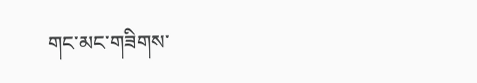གང་མང་གཟིགས་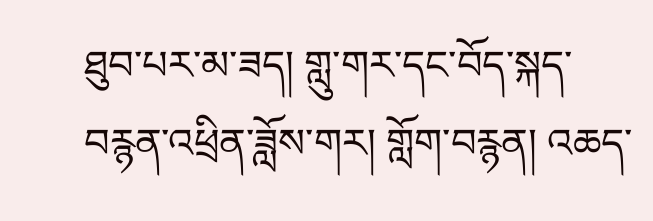ཐུབ་པར་མ་ཟད། གླུ་གར་དང་བོད་སྐད་བརྙན་འཕྲིན་ཟློས་གར། གློག་བརྙན། འཆད་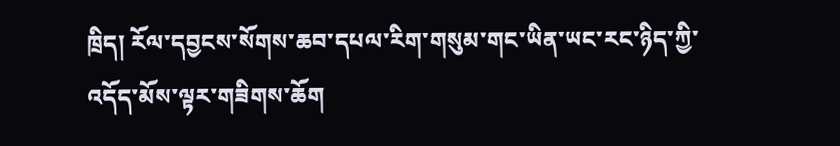ཁྲིད། རོལ་དབྱངས་སོགས་ཆབ་དཔལ་རིག་གསུམ་གང་ཡིན་ཡང་རང་ཉིད་ཀྱི་འདོད་མོས་ལྟར་གཟིགས་ཆོག